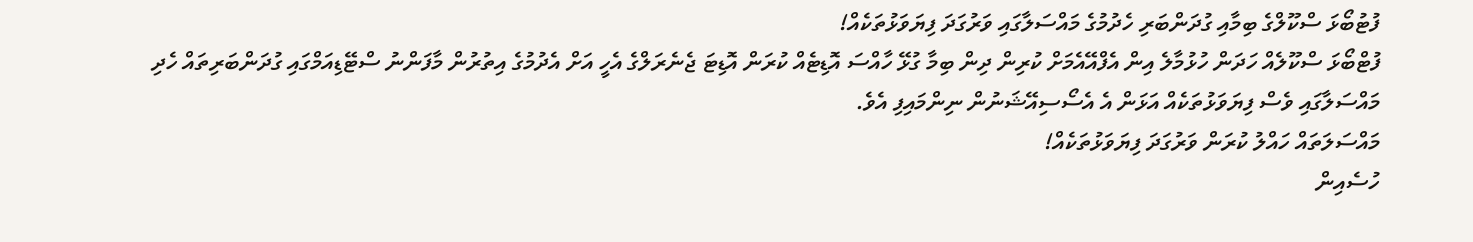ފުޓުބޯޅަ ސްކޫލްގެ ބިމާއި ގުދަންބަރި ހެދުމުގެ މައްސަލާގައި ވަރުގަދަ ފިޔަވަޅުތަކެއް!
ފުޓްބޯޅަ ސްކޫލެއް ހަދަން ހުޅުމާލެ އިން އެފްއޭއެމަށް ކުރިން ދިން ބިމާ ގުޅޭ ހާއްސަ އޮޑިޓެއް ކުރަން އޮޑިޓަ ޖެނެރަލްގެ އެހީ އަށް އެދުމުގެ އިތުރުން މާފަންނު ސްޓޭޑިއަމްގައި ގުދަންބަރިތައް ހެދި މައްސަލާގައި ވެސް ފިޔަވަޅުތަކެއް އަޅަން އެ އެސޯސިއޭޝަނުން ނިންމައިފި އެވެ.
މައްސަލަތައް ހައްލު ކުރަން ވަރުގަދަ ފިޔަވަޅުތަކެއް!
ހުސެއިން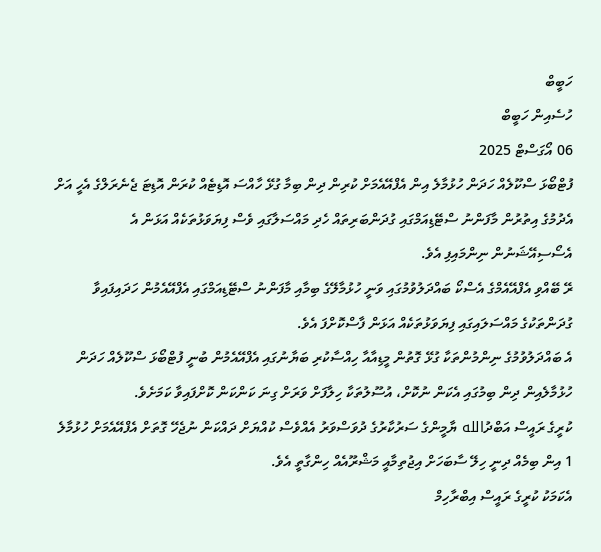ހަބީބް
ހުސެއިން ހަބީބް
06 އޯގަސްޓް 2025
ފުޓްބޯޅަ ސްކޫލެއް ހަދަން ހުޅުމާލެ އިން އެފްއޭއެމަށް ކުރިން ދިން ބިމާ ގުޅޭ ހާއްސަ އޮޑިޓެއް ކުރަން އޮޑިޓަ ޖެނެރަލްގެ އެހީ އަށް އެދުމުގެ އިތުރުން މާފަންނު ސްޓޭޑިއަމްގައި ގުދަންބަރިތައް ހެދި މައްސަލާގައި ވެސް ފިޔަވަޅުތަކެއް އަޅަން އެ އެސޯސިއޭޝަނުން ނިންމައިފި އެވެ.
ރޭ ބޭއްވި އެފްއޭއެމްގެ އެސްކޯ ބައްދަލުވުމުގައި ވަނީ ހުޅުމާލޭގެ ބިމާއި މާފަންނު ސްޓޭޑިއަމްގައި އެފްއޭއެމުން ހަދައިފައިވާ ގުދަންތަކުގެ މައްސަލައިގައި ފިޔަވަޅުތަކެއް އަޅަން ފާސްކޮށްފަ އެވެ.
އެ ބައްދަލުވުމުގެ ނިންމުންތަކާ ގުޅޭ ގޮތުން މީޑިއާއާ ހިއްސާކުރި ބަޔާނުގައި އެފްއޭއެމުން ބުނީ ފުޓްބޯޅަ ސްކޫލެއް ހަދަން ހުޅުމާލެއިން ދިން ބިމުގައި އެކަން ނުކޮށް، އުސޫލުތަކާ ހިލާފަށް ވަރަށް ގިނަ ކަންކަން ކޮށްފައިވާ ކަމަށެވެ.
ކުރީގެ ރައީސް އަބްދުالله ޔާމީންގެ ސަރުކާރުގެ ދުވަސްވަރު އެއްވެސް ކުއްޔަށް ދައްކަން ނުޖެހޭ ގޮތަށް އެފްއޭއެމަށް ހުޅުމާލެ 1 އިން ބިމެއް ދިނީ ހިލޭ ސާބަހަށް އިޖުތިމާއީ މަޝްރޫއެއް ހިންގާތީ އެވެ.
އެކަމަކު ކުރީގެ ރައީސް އިބްރާހިމް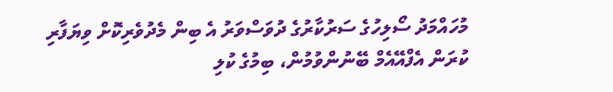މުހައްމަދު ސޯލިހުގެ ސަރުކާރުގެ ދުވަސްވަރު އެ ބިން މެދުވެރިކޮށް ވިޔަފާރި ކުރަން އެފްއޭއެމް ބޭނުންވުމުން، ބިމުގެ ކުލި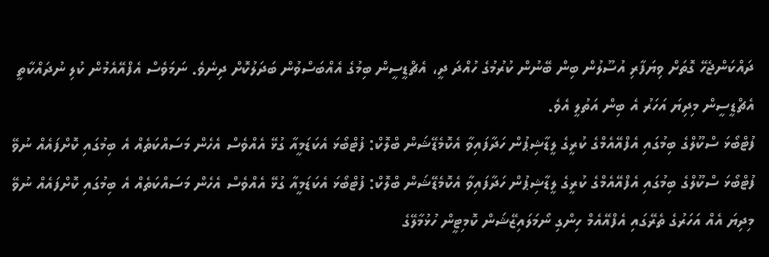ދައްކަންޖެހޭ ގޮތަށް ވިޔަފާރި އުސޫލުން ބިން ބޭނުން ކުރުމުގެ ހުއްދަ ދީ، އެޗްޑީސީން ބިމުގެ އެއްބަސްވުން ބަދަލުކޮށް ދިނެވެ. ނަމަވެސް އެފްއޭއެމުން ކުލި ނުދައްކާތީ އެޗްޑީސީން މިދިޔަ އަހަރު އެ ބިން އަތުލީ އެވެ.
ފުޓްބޯޅަ ސްކޫލްގެ ބިމުގައި އެފްއޭއެމްގެ ކުރީގެ ލީޑާޝިޕުން ހަދާފައިވާ އެކޮމެޑޭޝަން ބްލޮކް: ފުޓްބޯޅަ އެކަޑަމީއާ ގުޅޭ އެއްވެސް އެހެން މަސައްކަތެއް އެ ބިމުގައި ކޮށްފައެއް ނުވޭ
ފުޓްބޯޅަ ސްކޫލްގެ ބިމުގައި އެފްއޭއެމްގެ ކުރީގެ ލީޑާޝިޕުން ހަދާފައިވާ އެކޮމެޑޭޝަން ބްލޮކް: ފުޓްބޯޅަ އެކަޑަމީއާ ގުޅޭ އެއްވެސް އެހެން މަސައްކަތެއް އެ ބިމުގައި ކޮށްފައެއް ނުވޭ
މިދިޔަ އެއް އަހަރުގެ ތެރޭގައި އެފްއޭއެމް ހިންގި ނޯމަލައިޒޭޝަން ކޮމިޓީން ހުޅުމާލޭގެ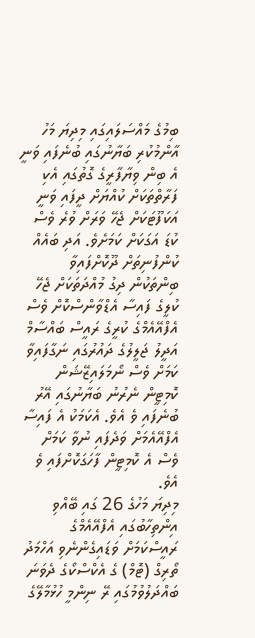ބިމުގެ މައްސަލައިގައި މިދިޔަ މަހު އާންމުކުރި ބަޔާނުގައި ބުނެފައި ވަނީ އެ ބިން ވިޔާފާރީގެ ގޮތުގައި އެކި ފަރާތްތަކަށް ކުއްޔަށް ދީފައި ވަނީ އަކަފޫޓަކަށް ޖެހޭ ވަރަށް ވުރެ ވެސް ކުޑަ އަގަކަށް ކަމަށެވެ. އަދި ބައެއް ކުންފުނިތަށް ދޫކޮށްފައިވާ ބިންތަކުން ދިގު މުއްދަތަކަށް ޖެހޭ ކުލީގެ ފައިސާ އެޑްވާންސްކޮށް ވެސް އެފްއޭއެމްގެ ކުރީގެ ރައީސް ބައްސާމް އަދީލު ޖަލީލުގެ ދައުރުގައި ނަގާފައިވާ ކަމަށް ވެސް ނޯމަލައިޒޭޝަން ކޮމިޓީން ނެރުނު ބަޔާނުގައި އޭރު ބުނެފައި ވެ އެވެ. އެކަމަކު އެ ފައިސާ އެފްއޭއެމަށް ވަދެފައި ނުވާ ކަމަށް ވެސް އެ ކޮމިޓީން ފާހަގަކޮށްފައި ވެ އެވެ.
މިދިޔަ މަހުގެ 26 ގައި ބޭއްވި އިންތިހާބުގައި އެފްއޭއެމްގެ ރައީސްކަމަށް ވަޑައިގެންނެވި އަހްމަދު ތޯރިގް (ޓޮމް) ގެ އެކްސްކޯގެ ދެވަނަ ބައްދަލުވުމުގައި ރޭ ނިންމީ ހުޅުމާލޭގެ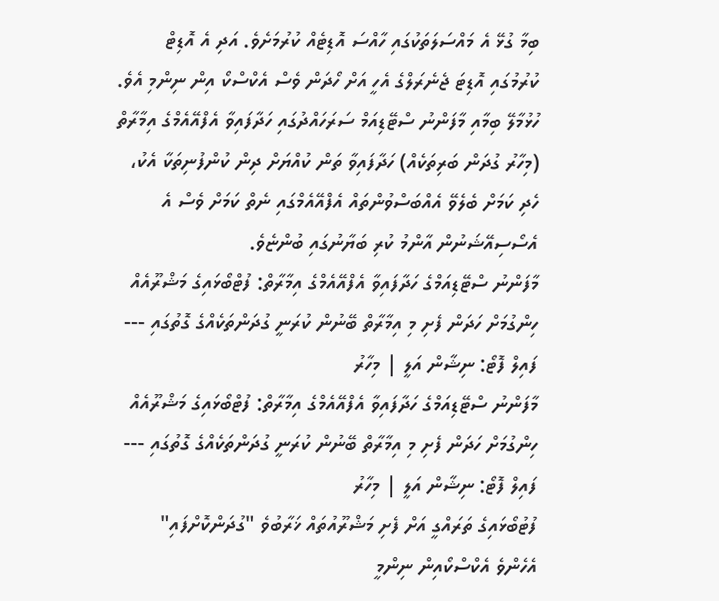ބިމާ ގުޅޭ އެ މައްސަލަތަކުގައި ހާއްސަ އޮޑިޓެއް ކުރުމަށެވެ. އަދި އެ އޮޑިޓް ކުރުމުގައި އޮޑިޓަ ޖެނެރަލްގެ އެހީ އަށް ހޯދަން ވެސް އެކްސްކޯ އިން ނިންމި އެވެ.
ހުޅުމާލޭ ބިމާއި މާފަންނު ސްޓޭޑިއަމް ސަރަހައްދުގައި ހަދާފައިވާ އެފްއޭއެމްގެ އިމާރާތް (މިހާރު ގުދަން ބަރިތަކެއް) ހަދާފައިވާ ތަން ކުއްޔަށް ދިން ކުންފުނިތަކާ އެކު، ހެދި ކަމަށް ބެލެވޭ އެއްބަސްވުންތައް އެފްއޭއެމްގައި ނެތް ކަމަށް ވެސް އެ އެސޯސިއޭޝަނުން އާންމު ކުރި ބަޔާނުގައި ބުންޏެވެ.
މާފަންނު ސްޓޭޑިއަމްގެ ހަދާފައިވާ އެފްއޭއެމްގެ އިމާރާތް: ފުޓްބޯޅައިގެ މަޝްރޫއެއް ހިންގުމަށް ހަދަން ފެށި މި އިމާރާތް ބޭނުން ކުރަނީ ގުދަންތަކެއްގެ ގޮތުގައި --- ފައިލް ފޮޓޯ: ނިޝާން އަލީ | މިހާރު
މާފަންނު ސްޓޭޑިއަމްގެ ހަދާފައިވާ އެފްއޭއެމްގެ އިމާރާތް: ފުޓްބޯޅައިގެ މަޝްރޫއެއް ހިންގުމަށް ހަދަން ފެށި މި އިމާރާތް ބޭނުން ކުރަނީ ގުދަންތަކެއްގެ ގޮތުގައި --- ފައިލް ފޮޓޯ: ނިޝާން އަލީ | މިހާރު
ފުޓުބޯޅައިގެ ތަރައްގީ އަށް ފެށި މަޝްރޫއުތައް ޚަރާބުވެ "ގުދަންކޮށްފައި"
އެހެންވެ އެކްސްކޯއިން ނިންމީ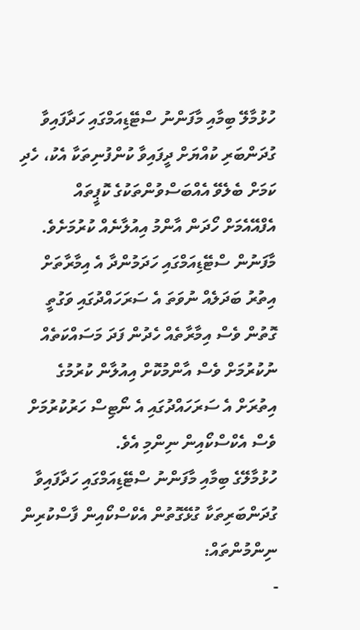ހުޅުމާލޭ ބިމާއި މާފަންނު ސްޓޭޑިއަމްގައި ހަދާފައިވާ ގުދަންބަރި ކުއްޔަށް ދީފައިވާ ކުންފުނިތަކާ އެކު، ހެދި ކަމަށް ބެލެވޭ އެއްބަސްވުންތަކުގެ ކޮޕީތައް އެފްއޭއެމަށް ހޯދަން އާންމު އިއުލާނެއް ކުރުމަށެވެ.
މާފަނުން ސްޓޭޑިއަމްގައި ހަދަމުންދާ އެ އިމާރާތަށް އިތުރު ބަދަލެއް ނުވަތަ އެ ސަރަހައްދުގައި ވަގުތީ ގޮތުން ވެސް އިމާރާތެއް ހެދުން ފަދަ މަސައްކަތެއް ނުކުރުމަށް ވެސް އާންމުކޮށް އިއުލާން ކުރުމުގެ އިތުރަށް އެ ސަރަހައްދުގައި އެ ނޯޓިސް ހަރުކުރުމަށް ވެސް އެކްސްކޯއިން ނިންމި އެވެ.
ހުޅުމާލޭގެ ބިމާއި މާފަންނު ސްޓޭޑިއަމްގައި ހަދާފައިވާ ގުދަންބަރިތަކާ ގުޅޭގޮތުން އެކްސްކޯއިން ފާސްކުރިން ނިންމުންތައް:
-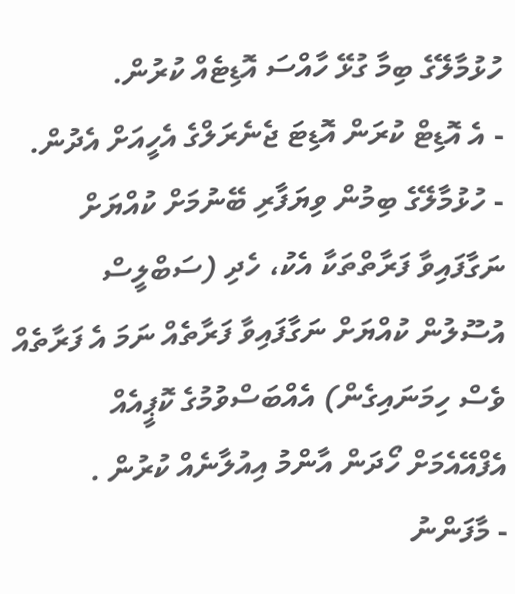ހުޅުމާލޭގެ ބިމާ ގުޅޭ ހާއްސަ އޮޑިޓެއް ކުރުން.
- އެ އޮޑިޓް ކުރަން އޮޑިޓަ ޖެނެރަލްގެ އެހީއަށް އެދުން.
- ހުޅުމާލޭގެ ބިމުން ވިޔަފާރި ބޭނުމަށް ކުއްޔަށް ނަގާފައިވާ ފަރާތްތަކާ އެކު، ހެދި (ސަބްލީސް އުސޫލުން ކުއްޔަށް ނަގާފައިވާ ފަރާތެއް ނަމަ އެ ފަރާތެއް ވެސް ހިމަނައިގެން) އެއްބަސްވުމުގެ ކޮޕީއެއް އެފްއޭއެމަށް ހޯދަން އާންމު އިއުލާނެއް ކުރުން .
- މާފަންނު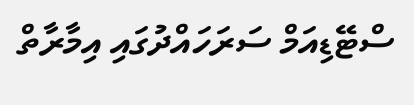ސްޓޭޑިއަމް ސަރަހައްދުގައި އިމާރާތް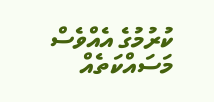ކުރުމުގެ އެއްވެސް މަސައްކަތެއް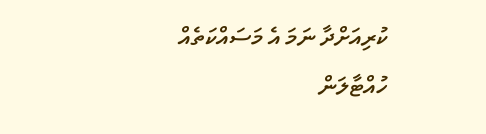ކުރިއަށްދާ ނަމަ އެ މަސައްކަތެއް ހުއްޓާލަން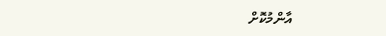އާންމުކޮށް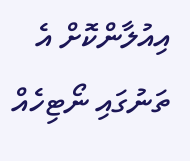އިއުލާންކޮށް އެ ތަނުގައި ނޯޓިހެއް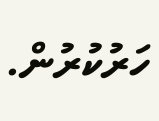ހަރުކުރުން.